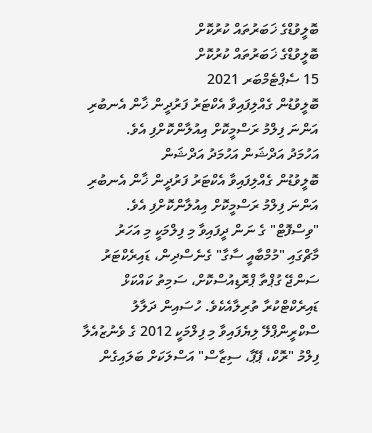ބޮލީވުޑްގެ ޚަބަރުތައް ކުރުކޮށް
ބޮލީވުޑްގެ ޚަބަރުތައް ކުރުކޮށް
15 ސެޕްޓެމްބަރ 2021
ބޮލީވުޑުން ގެއްލިފައިވާ އެކްޓަރު ފަރުދީން ޚާން އެނބުރި އަންނަ ފިލްމު ރަސްމީކޮށް އިއުލާންކޮށްފި އެވެ.
އަހުމަދު އަދްޝަން އަހުމަދު އަދްޝަން
ބޮލީވުޑުން ގެއްލިފައިވާ އެކްޓަރު ފަރުދީން ޚާން އެނބުރި އަންނަ ފިލްމު ރަސްމީކޮށް އިއުލާންކޮށްފި އެވެ.
"ވިސްފޮޓް" ގެ ނަން ދީފައިވާ މި ފިލްމަކީ މި އަހަރު މާޗްގައި "މުމްބާއީ ސާގާ" ގެނެސްދިން، ޑައިރެކްޓަރު ސަންޖޭ ގުޕްތާ ޕްރޮޑިއުސްކޮށް، ސަމިތު ކައްކަޅް ޑައިރެކްޓްކުރާ ތުރިލާއެކެވެ. ހުސައިން ދަލާލު ސްކްރީންޕްލޭ ލިޔެފައިވާ މި ފިލްމަކީ 2012 ގެ ވެނުޒުއެލާ ފިލްމު "ރޮކް، ޕޭޕާ، ސިޒާސް" އަސްލަކަށް ބަލައިގެން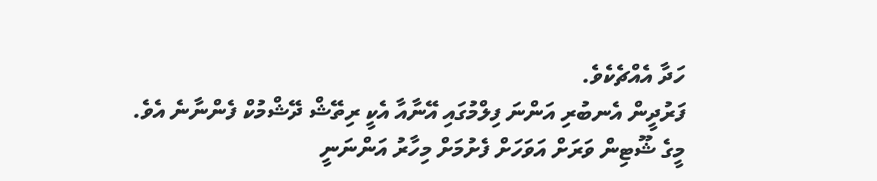ހަދާ އެއްޗެކެވެ.
ފަރުދީން އެނބުރި އަންނަ ފިލްމުގައި އޭނާއާ އެކީ ރިތޭޝް ދޭޝްމުކް ފެންނާނެ އެވެ. މީގެ ޝޫޓިން ވަރަށް އަވަހަށް ފެށުމަށް މިހާރު އަންނަނީ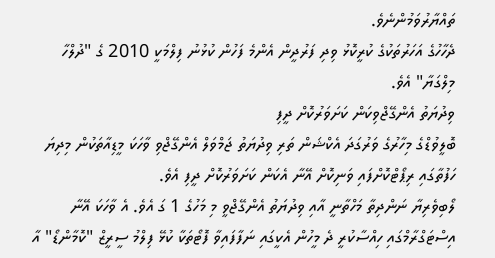ތައްޔާރުވަމުންނެވެ.
ދެހާހުގެ އަހަރުތަކުގެ ކުރީކޮޅު ވިދި ފަރުދީން އެންމެ ފަހުން ކުޅުނު ފިލްމަކީ 2010 ގެ "ދުލްހާ މިލްގަޔާ" އެވެ.
ވިދުޔަތު އެންގޭޖްވިކަން ކަށަވަރުކޮށް ދީފި
ބޮލީވުޑްގެ މިހާރުގެ ވަރުގަދަ އެކްޝަން ތަރި ވިދުޔަތު ޖަމްވަލް އެންގޭޖްވި ވާހަކަ މީޑިއާތަކުން މިދިޔަ ހަފުތާގައި ރިޕޯޓްކޮށްފައި ވަނިކޮށް އޭނާ އެކަން ކަށަވަރުކޮށް ދީފި އެވެ.
ލޯބިވެރިޔާ ނަންދިތާ މަހްތާނީ އާއި ވިދުޔަތު އެންގޭޖްވީ މި މަހުގެ 1 ގަ އެވެ. އެ ވާހަކަ އޭނާ އިސްޓަގްރާމްގައި ހިއްސާކުރީ ދެ މީހުން އެކީގައި ނަފާފައިވާ ފޮޓޯތަކާ ކުޅޭ ފިލްމު ސީރީޒް "ކޮމާންޑޯ" އާ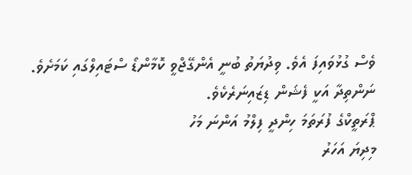ވެސް ގުޅުވައިފަ އެވެ. ވިދުޔަތު ބުނީ އެންގޭޖްވީ ކޮމާންޑޯ ސްޓައިލްގައި ކަމަށެވެ.
ނަންތިދާ އަކީ ފެޝަން ޑިޒައިނަރެކެވެ.
ޕްރަތީކްގެ ފުރަތަމަ ހިންދީ ފިލްމު އަންނަ މަހު
މިދިޔަ އަހަރު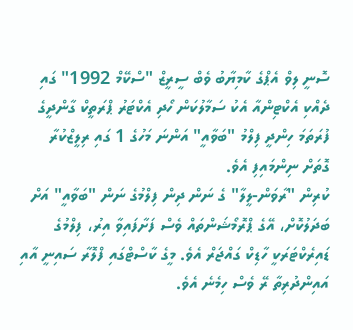ސޮނީ ލިވް އެޕްގެ ކާމިޔާބު ވެބް ސީރީޒް "ސްކޭމް 1992" ގައި ދެއްކި އެކްޓިންއާ އެކު ސަމާލުކަން ހޯދި އެކްޓަރު ޕްރަތީކް ގާންދީގެ ފުރަތަމަ ހިންދީ ފިލްމު "ބަވާއީ" އަންނަ މަހުގެ 1 ގައި ރިލީޒްކުރާ ގޮތަށް ނިންމައިފި އެވެ.
ކުރިން "ރާވަން-ލީލާ" ގެ ނަން ދިން ފިލްމުގެ ނަން "ބަވާއީ" އަށް ބަދަލުކޮށް، އޭގެ ޕްރޮމޯޝަންތައް ވެސް ފަށާފައިވާ އިރު، ފިލްމުގެ ޑައިރެކްޓަރަކީ ހާޑިކް ގައްޖަރް އެވެ. މީގެ ކާސްޓްގައި ފްލޮރާ ސައިނީ އާއި އައިންދުރިތާ ރޭ ވެސް ހިމެނެ އެވެ.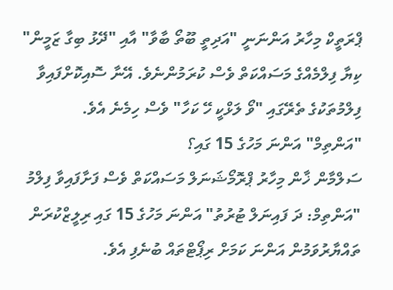ޕްރަތީކް މިހާރު އަންނަނީ "އަދިތީ ބޫތޯ ބާވާ" އާއި "ދޭޅު ބިގާ ޒަމީން" ކިޔާ ފިލްމެއްގެ މަސައްކަތް ވެސް ކުރަމުންނެވެ. އޭނާ ސޮއިކޮށްފައިވާ ފިލްމުތަކުގެ ތެރޭގައި "ވޯ ލަޅްކީ ހޭ ކަހާ" ވެސް ހިމެނެ އެވެ.
"އަންތިމް" އަންނަ މަހުގެ 15 ގައި؟
ސަލްމާން ޚާން މިހާރު ޕްރޮމޯޝަނަލް މަސައްކަތް ވެސް ފަށާފައިވާ ފިލްމު "އަންތިމް: ދަ ފައިނަލް ޓުރުތު" އަންނަ މަހުގެ 15 ގައި ރިލީޒްކުރަން ތައްޔާރުވަމުން އަންނަ ކަމަށް ރިޕޯޓްތައް ބުނެފި އެވެ.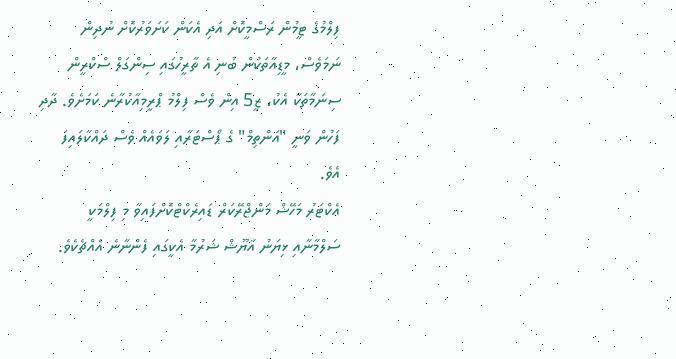ފިލްމުގެ ޓީމުން ރަސްމީކޮށް އަދި އެކަން ކަށަވަރުކޮށް ނުދިން ނަމަވެސް، މީޑިއާތަކުން ބުނި އެ ތާރީހުގައި ސިންގަލް ސްކްރީން ސިނަމާތަކާ އެކު، ޒީ5 އިން ވެސް ފިލްމު ޕްރީމިއާކުރާނެ ކަމަށެވެ. ދާދި ފަހުން ވަނީ "އަންތިމް" ގެ ޕޯސްޓަރާއި ލަވައެއް ވެސް ދައްކާލައިފަ އެވެ.
އެކްޓަރު މަހޭޝް މަންޖްރޭކަރް ޑައިރެކްޓްކޮށްފައިވާ މި ފިލްމަކީ ސަލްމާނާއި ޅިޔަނު އާޔޫޝް ޝަރުމާ އެކީގައި ފެންނާނެ އެއްޗެކެވެ.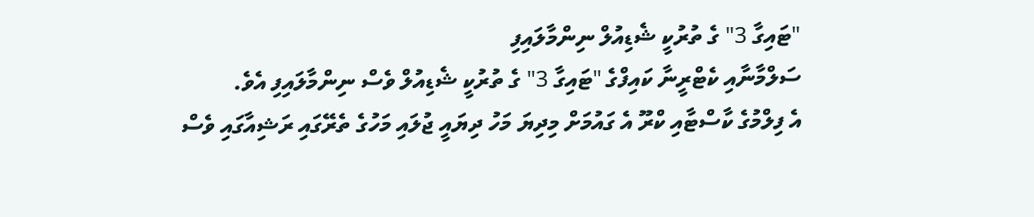"ޓައިގާ 3" ގެ ތުރުކީ ޝެޑިއުލް ނިންމާލައިފި
ސަލްމާނާއި ކެޓްރީނާ ކައިފްގެ "ޓައިގާ 3" ގެ ތުރުކީ ޝެޑިއުލް ވެސް ނިންމާލައިފި އެވެ.
އެ ފިލްމުގެ ކާސްޓާއި ކްރޫ އެ ގައުމަށް މިދިޔަ މަހު ދިޔައީ ޖުލައި މަހުގެ ތެރޭގައި ރަޝިއާގައި ވެސް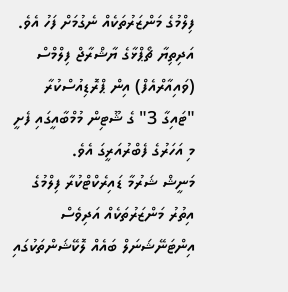ފިލްމުގެ މަންޒަރުތަކެއް ނެގުމަށް ފަހު އެވެ. އަދިތިޔާ ޗޯޕްޅާގެ ޔާޝްރާޖް ފިލްމްސް (ވައިއާރްއެފް) އިން ޕްރޮޑިއުސްކުރާ "ޓައިގާ 3" ގެ ޝޫޓިން މުމްބާއީގައި ފެށީ މި އަހަރުގެ ފެބްރުއަރީގަ އެވެ.
މަނީޝް ޝަރުމާ ޑައިރެކްޓްކުރާ ފިލްމުގެ އިތުރު މަންޒަރުތަކެއް އަދިވެސް އިންޓަނޭޝަނަލް ބައެއް ލޮކޭޝަންތަކުގައި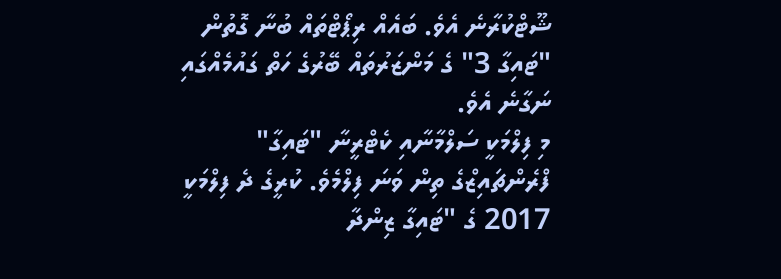ޝޫޓްކުރާނެ އެވެ. ބައެއް ރިޕޯޓްތައް ބުނާ ގޮތުން "ޓައިގާ 3" ގެ މަންޒަރުތައް ބޭރުގެ ހަތް ގައުމެއްގައި ނަގާނެ އެވެ.
މި ފިލްމަކީ ސަލްމާނާއި ކެޓްރީނާ "ޓައިގާ" ފްރެންޗައިޒްގެ ތިން ވަނަ ފިލްމެވެ. ކުރީގެ ދެ ފިލްމަކީ 2017 ގެ "ޓައިގާ ޒިންދާ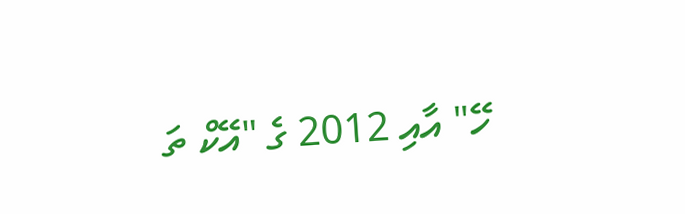ހޭ" އާއި 2012 ގެ "އޭކް ތަ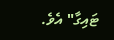ޓައިގާ" އެވެ.